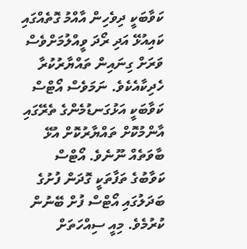ކަވާބަކީ ދިވެހިން އާއްމު ގޮތެއްގައި ކައިއުޅޭ އަދި ރޯދަ ވީއްލުމަށްވެސް ވަރަށް ގިނައިން ތައްޔާރުކުރާ ހެދިކާއެކެވެ. ނަމަވެސް އޯޓްސް ކަވާބަކީ އަޅުގަނޑުމެންގެ ތެރޭގައި އާންމުކޮށް ތައްޔާރުކޮށް އުޅޭ ބާވަތެއް ނޫނެވެ. އޯޓްސް ކަވާބުގެ ތަފާތަކީ ގޮދަން ފުށުގެ ބަދަލުގައި އޯޓްސް ފުށް ބޭނުން ކުރުމެވެ. މިއީ ސިއްހަތަށް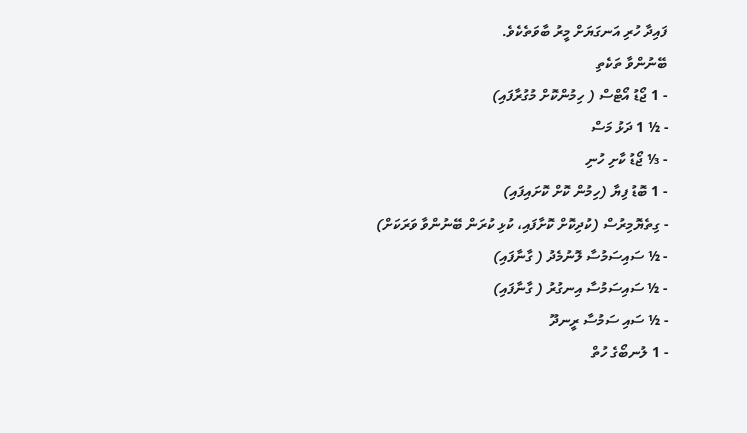ފައިދާ ހުރި އަނގަޔަށް މީރު ބާވަތެކެވެ.
ބޭނުންވާ ތަކެތި
- 1 ޖޯޑު އޯޓްސް ( ހިމުންކޮށް މުގުރާފައި)
- ½ 1 ދަޅު މަސް
- ⅓ ޖޯޑު ކާށި ހުނި
- 1 ބޮޑު ފިޔާ (ހިމުން ކޮށް ކޮށައިފައި)
- ގިތެޔޮމިރުސް (ކުދިކޮށް ކޮށާފައި، ކުޅި ކުރަން ބޭނުންވާ ވަރަކަށް)
- ½ ސައިސަމުސާ ލޮނުމެދު ( ގާނާފައި)
- ½ ސައިސަމުސާ އިނގުރު ( ގާނާފައި)
- ½ ސައި ސަމުސާ ރީނދޫ
- 1 ލުނބޯގެ ހުތް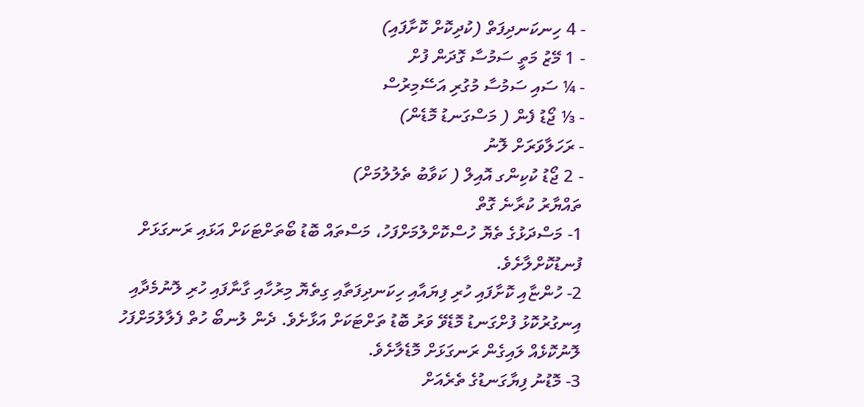- 4 ހިނކަނދިފަތް (ކުދިކޮށް ކޮށާފައި)
- 1 މޭޒު މަތީ ސަމުސާ ގޮދަން ފުށް
- ¼ ސައި ސަމުސާ މުގުރި އަސޭމިރުސް
- ⅓ ޖޯޑު ފެން ( މަސްގަނޑު މޮޑެން)
- ރަހަލާވަރަށް ލޮނު
- 2 ޖޯޑު ކުކިންގ އޮއިލް ( ކަވާބު ތެލުލުމަށް)
ތައްޔާރު ކުރާނެ ގޮތް
1- މަސްދަޅުގެ ތެޔޮ ހުސްކޮށްލުމަށްފަހު، މަސްތައް ބޮޑު ބޯތަށްޓަކަށް އަޅައި ރަނގަޅަށް ފުނޑުކޮށްލާށެވެ.
2- ހުންޏާއި ކޮށާފައި ހުރި ފިޔައާއި ހިކަނދިފަތާއި ގިތެޔޮ މިރުހާއި ގާނާފައި ހުރި ލޮނުމެދާއި އިނގުރުކޮޅު ފުށްގަނޑު މޮޑެވޭ ވަރު ބޮޑު ތަށްޓަކަށް އަޅާށެވެ. ދެން ލުނބޯ ހުތް ފެލާލުމަށްފަހު ލޮނުކޮޅެއް ލައިގެން ރަނގަޅަށް މޮޑެލާށެވެ.
3- މޮޑުނު ފިޔާގަނޑުގެ ތެރެއަށް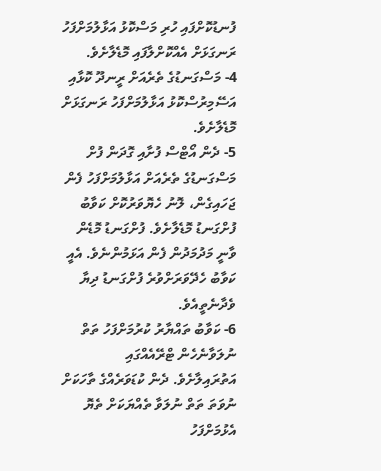ފުނޑުކޮށްފައި ހުރި މަސްކޮޅު އަޅާލުމަށްފަހު ރަނގަޅަށް އެއްކޮށްލާފައި މޮޑެލާށެވެ.
4- މަސްގަނޑުގެ ތެރެއަށް ރީނދޫ ކޮޅާއި އަސޭމިރުސްކޮޅު އަޅާލުމަށްފަހު ރަނގަޅަށް މޮޑެލާށެވެ.
5- ދެން އޯޓްސް ފުށާއި ގޮދަން ފުށް މަސްގަނޑުގެ ތެރެއަށް އަޅާލުމަށްފަހު ފެން ޖަހައިގެން، ލޮނު ހެޔޮވަރުކޮށް ކަވާބު ފުށްގަނޑު މޮޑެލާށެވެ. ފުށްގަނޑު މޮޑެން ވާނީ މަދުމަދުން ފެން އަޅަމުންނެވެ. އެއީ ކަވާބު ހެދޭވަރަށްވުރެ ފުށްގަނޑު ދިޔާ ވެދާނެތީއެވެ.
6- ކަވާބު ތައްޔާރު ކުރުމަށްފަހު ތަތް ނުލަވާނެހެން ޓްރޭއެއްގައި އަތުރައިލާށެވެ. ދެން ކުޑަވަރެއްގެ ތާހަކަށް ނުވަތަ ތަތް ނުލަވާ ތެއްޔަކަށް ތެޔޮ އެޅުމަށްފަހު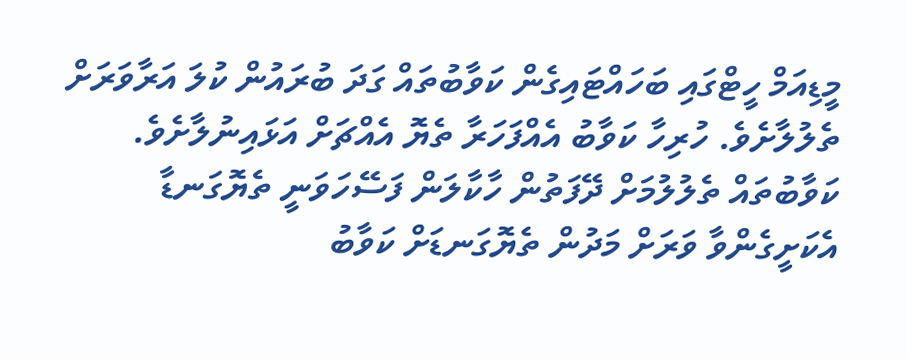މީޑިއަމް ހީޓްގައި ބަހައްޓައިގެން ކަވާބުތައް ގަދަ ބުރައުން ކުލަ އަރާވަރަށް ތެލުލާށެވެ. ހުރިހާ ކަވާބު އެއްފަހަރާ ތެޔޮ އެއްޗަށް އަޅައިނުލާށެވެ. ކަވާބުތައް ތެލުލުމަށް ދޭފަތުން ހާކާލަން ފަސޭހަވަނީ ތެޔޮގަނޑާ އެކަށީގެންވާ ވަރަށް މަދުން ތެޔޮގަނޑަށް ކަވާބު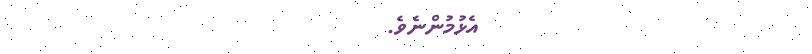އެޅުމުންނެވެ.